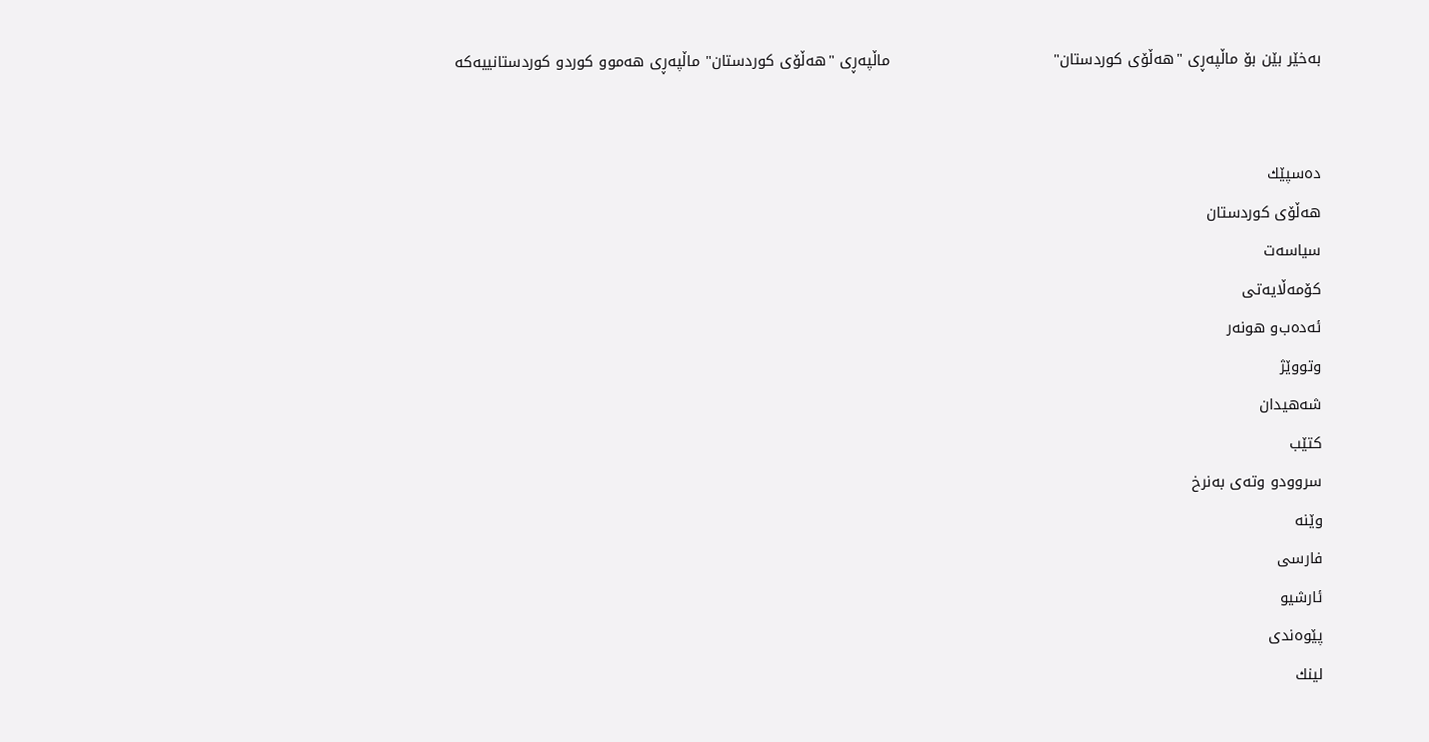بەخێر بێن بۆ ماڵپەڕی‌ "هەڵۆی‌ كوردستان"                                ماڵپەڕی‌ "هەڵۆی‌ كوردستان" ماڵپەڕی‌ هەموو كورد‌و كوردستانییەكە


ده‌سپێك
هه‌ڵۆی‌ كوردستان
سیاسه‌ت
كۆمه‌ڵایه‌تی‌
ئه‌ده‌ب‌و هونه‌ر
وتووێژ
شه‌هیدان
كتێب
سروود‌و وته‌ی‌ به‌نرخ
وێنه
فارسی
ئارشیو
پێوه‌ندی‌
لینك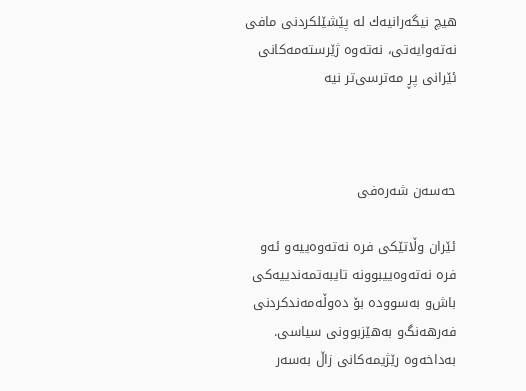هیچ نیگه‌رانیه‌ك له‌ پێشێلكردنی‌ مافی‌ نه‌ته‌وایه‌تی‌، نه‌ته‌وه‌ ژێرسته‌مه‌كانی‌ ئێرانی‌ پڕ مه‌ترسی‌‌تر نیه



حه‌سه‌ن شه‌ره‌فی‌

ئێران وڵاتێكی‌ فره‌ نه‌ته‌وه‌ییه‌‌و ئه‌و فره‌ نه‌ته‌وه‌ییبوونه‌ تایبه‌تمه‌ندییه‌كی‌ باش‌و به‌سووده‌ بۆ ده‌وڵه‌مه‌ندكردنی‌ فه‌رهه‌نگ‌و به‌هێزبوونی‌ سیاسی‌. به‌داخه‌وه‌ رێژیمه‌كانی‌ زاڵ به‌سه‌ر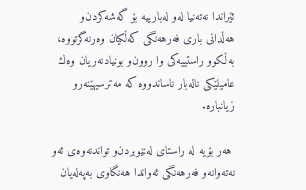ئێراندا نه‌ته‌نیا له‌و له‌بارییه‌ بۆ گه‌شه‌كردن‌و هه‌ڵدانی‌ باری‌ فه‌رهه‌نگی‌ كه‌ڵكیان وه‌رنه‌گرتووه‌، به‌ڵكوو راستییه‌كی‌ وا روون‌و بونیادنه‌ریان وه‌ك عامیلێكی‌ ناله‌بار ناساندووه‌ كه‌ مه‌ترسیهێنه‌ر‌و زیانباره‌.

 هه‌ر بۆیه‌ له‌ راستای‌ له‌نێوبردن‌و تواندنه‌وه‌ی‌ ئه‌و نه‌ته‌وانه‌‌و فه‌رهه‌نگی‌ ئه‌واندا هه‌نگاوی‌ به‌په‌له‌یان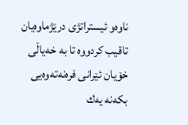ناوه‌‌و ئیستراتژی‌ درێژماوه‌یان تاقیب كردووه‌ تا به‌ خه‌یاڵی‌ خۆیان ئێرانی‌ فره‌نه‌ته‌وه‌یی‌ بكه‌نه‌ یه‌ك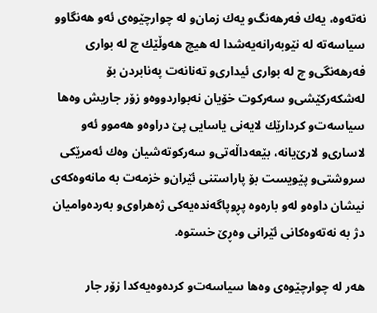نه‌ته‌وه‌، یه‌ك فه‌رهه‌نگ‌و یه‌ك زمان‌و له‌ چوارچێوه‌ی‌ ئه‌و هه‌نگاو‌و سیاسه‌ته‌ له‌ نێوبه‌رانه‌یه‌شدا له‌ هیچ هه‌وڵێك چ له‌ بواری‌ فه‌رهه‌نگی‌‌و چ له‌ بواری‌ ئیداری‌‌و ته‌نانه‌ت په‌نابردن بۆ له‌شكه‌ركێشی‌‌و سه‌ركوت خۆیان نه‌بواردووه‌‌و زۆر جاریش وه‌ها سیاسه‌ت‌و كردارێك لایه‌نی‌ یاسایی‌ پێ‌ دراوه‌‌و هه‌موو ئه‌و لاساری‌‌و لارێ‌یانه‌، بێعه‌داڵه‌تی‌‌و سه‌ركوته‌شیان وه‌ك ئه‌مرێكی‌ سروشتی‌‌و پێویست بۆ پاراستنی‌ ئێران‌و خزمه‌ت به‌ مانه‌وه‌كه‌ی‌ نیشان داوه‌‌و له‌و باره‌وه‌ پڕوپاگه‌نده‌یه‌كی‌ ژه‌هراوی‌‌و به‌رده‌وامیان دژ به‌ نه‌ته‌وه‌كانی‌ ئێرانی‌ وه‌ڕێ‌ خستوه‌.

هه‌ر له‌ چوارچێوه‌ی‌ وه‌ها سیاسه‌ت‌و كرده‌وه‌یه‌كدا زۆر جار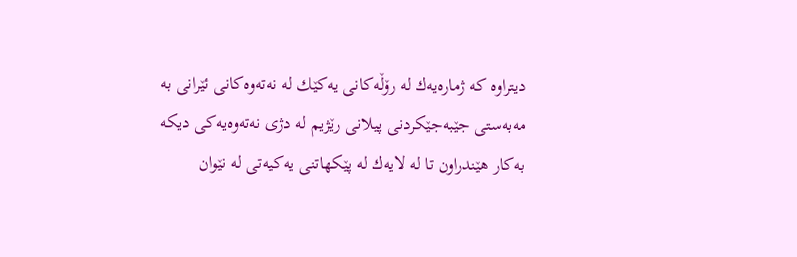دیتراوه‌ كه‌ ژماره‌یه‌ك له‌ رۆڵه‌كانی‌ یه‌كێك له‌ نه‌ته‌وه‌كانی‌ ئێرانی‌ به‌ مه‌به‌ستی‌ جێبه‌جێكردنی‌ پیلانی‌ رێژیم له‌ دژی‌ نه‌ته‌وه‌یه‌كی‌ دیكه‌ به‌كار هێندراون تا له‌ لایه‌ك له‌ پێكهاتنی‌ یه‌كیه‌تی‌ له‌ نێوان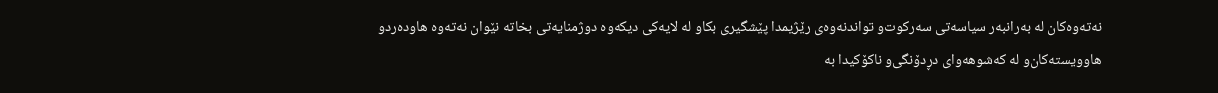نه‌ته‌وه‌كان له‌ به‌رانبه‌ر سیاسه‌تی‌ سه‌ركوت‌و تواندنه‌وه‌ی‌ رێژیمدا پێشگیری‌ بكا‌و له‌ لایه‌كی‌ دیكه‌وه‌ دوژمنایه‌تی‌ بخاته‌ نێوان نه‌ته‌وه‌ هاوده‌رد‌و هاوویسته‌كان‌و له‌ كه‌شوهه‌وای‌ دڕدۆنگی‌‌و ناكۆكیدا به‌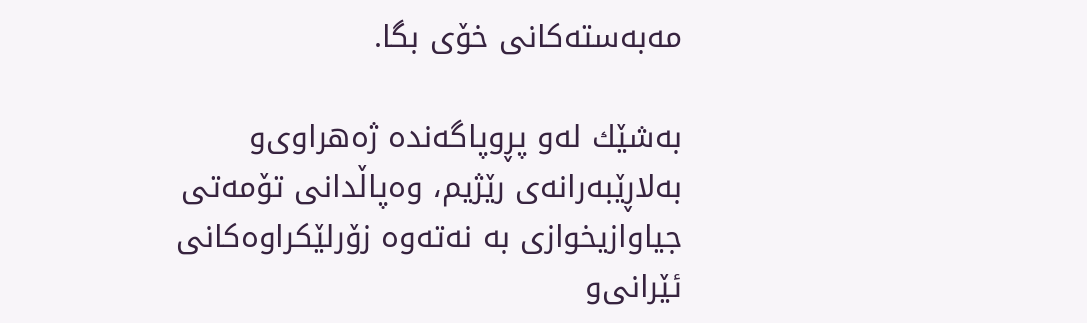مه‌به‌سته‌كانی‌ خۆی‌ بگا.

به‌شێك له‌و پڕوپاگه‌نده‌ ژه‌هراوی‌‌و به‌لاڕێبه‌رانه‌ی‌ رێژیم، وه‌پاڵدانی‌ تۆمه‌تی‌ جیاوازیخوازی‌ به‌ نه‌ته‌وه‌ زۆرلێكراوه‌كانی‌ ئێرانی‌‌و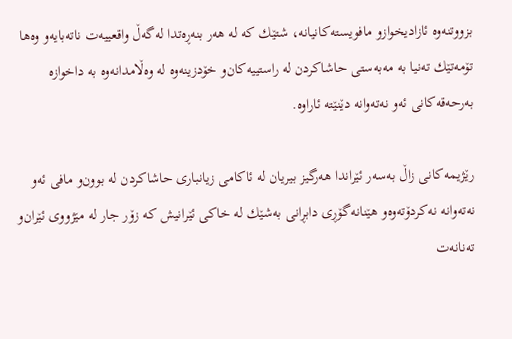بزووتنه‌وه‌ ئازادیخواز‌و مافویسته‌كانیانه‌، شتێك كه‌ له‌ هه‌ر بنه‌ڕه‌تدا له‌گه‌ڵ واقعییه‌ت ناته‌بایه‌‌و وه‌ها تۆمه‌تێك ته‌نیا به‌ مه‌به‌ستی‌ حاشاكردن له‌ راستییه‌كان‌و خۆدزینه‌وه‌ له‌ وه‌ڵامدانه‌وه‌ به‌ داخوازه‌ به‌رحه‌قه‌كانی‌ ئه‌و نه‌ته‌وانه‌ دێنێته‌ ئاراوه‌.

رێژیمه‌كانی‌ زاڵ به‌سه‌ر ئێراندا هه‌رگیز بیریان له‌ ئاكامی‌ زیانباری‌ حاشاكردن له‌ بوون‌و مافی‌ ئه‌و نه‌ته‌وانه‌ نه‌كردۆته‌وه‌‌و هێنانه‌گۆڕی‌ دابڕانی‌ به‌شێك له‌ خاكی‌ ئێرانیش كه‌ زۆر جار له‌ مێژووی‌ ئێران‌و ته‌نانه‌ت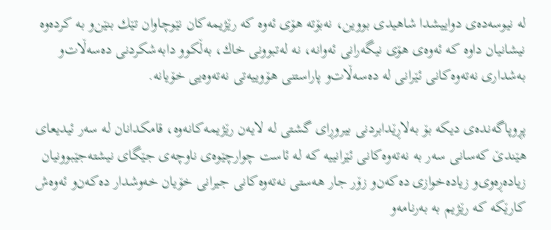له‌ نیوسه‌ده‌ی‌ دواییشدا شاهیدی‌ بووین، نه‌بۆته‌ هۆی‌ ئه‌وه‌ كه‌ رێژیمه‌كان نێوچاوان تێك بنێن‌و به‌ كرده‌وه‌ نیشانیان داوه‌ كه‌ ئه‌وه‌ی‌ هۆی‌ نیگه‌رانی‌ ئه‌وانه‌، نه‌ له‌تبوونی‌ خاك، به‌ڵكوو دابه‌شكردنی‌ ده‌سه‌ڵات‌و به‌شداری‌ نه‌ته‌وه‌كانی‌ ئێرانی‌ له‌ ده‌سه‌ڵات‌و پاراستنی‌ هۆوییه‌تی‌ نه‌ته‌وه‌یی‌ خۆیانه‌.

پڕوپاگه‌نده‌ی‌ دیكه‌ بۆ به‌لاڕێدابردنی‌ بیروڕای‌ گشتی‌ له‌ لایه‌ن رێژیمه‌كانه‌وه‌، قامكدانان له‌ سه‌ر ئیدیعای‌ هێندێ‌ كه‌سانی‌ سه‌ر به‌ نه‌ته‌وه‌كانی‌ ئێرانییه‌ كه‌ له‌ ئاست چوارچێوه‌ی‌ ناوچه‌ی‌ جێگای‌ نیشته‌جێبوونیان زیاده‌ڕه‌وی‌‌و زیاده‌خوازی‌ ده‌كه‌ن‌و زۆر جار هه‌ستی‌ نه‌ته‌وه‌كانی‌ جیرانی‌ خۆیان خه‌وشدار ده‌كه‌ن‌و ئه‌وه‌ش كارێكه‌ كه‌ رێژیم به‌ به‌رنامه‌‌و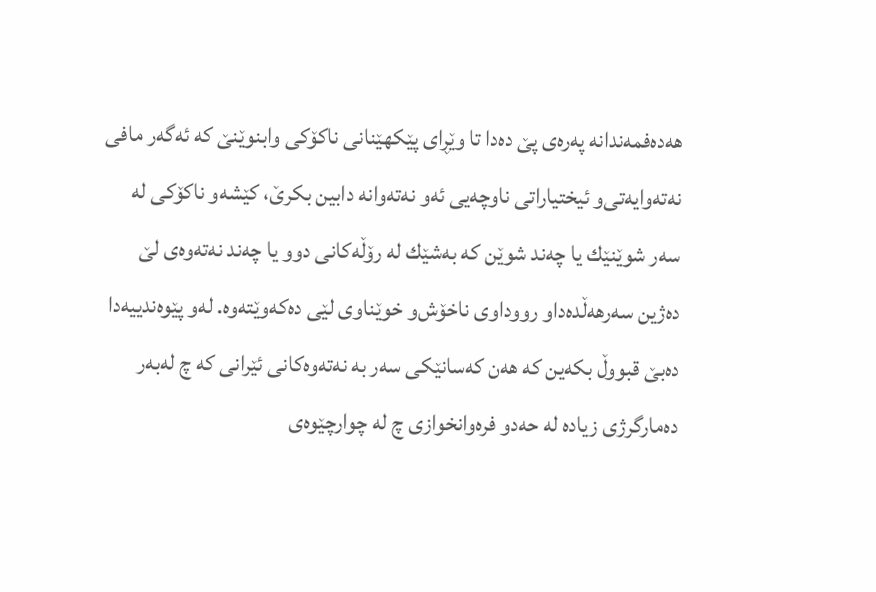هه‌ده‌فمه‌ندانه‌ په‌ره‌ی‌ پێ‌ ده‌دا تا وێڕای‌ پێكهێنانی‌ ناكۆكی‌ وابنوێنێ‌ كه‌ ئه‌گه‌ر مافی‌ نه‌ته‌وایه‌تی‌‌و ئیختیاراتی‌ ناوچه‌یی‌ ئه‌و نه‌ته‌وانه‌ دابین بكرێ‌، كێشه‌‌و ناكۆكی‌ له‌ سه‌ر شوێنێك یا چه‌ند شوێن كه‌ به‌شێك له‌ رۆڵه‌كانی‌ دوو یا چه‌ند نه‌ته‌وه‌ی‌ لێ ده‌ژین سه‌رهه‌ڵده‌دا‌و رووداوی‌ ناخۆش‌و خوێناوی‌ لێی‌ ده‌كه‌وێته‌وه‌. له‌و پێوه‌ندییه‌دا ده‌بێ‌ قبووڵ بكه‌ین كه‌ هه‌ن كه‌سانێكی‌ سه‌ر به‌ نه‌ته‌وه‌كانی‌ ئێرانی‌ كه‌ چ له‌به‌ر ده‌مارگرژی‌ زیاده‌ له‌ حه‌د‌و فره‌وانخوازی‌ چ له‌ چوارچێوه‌ی‌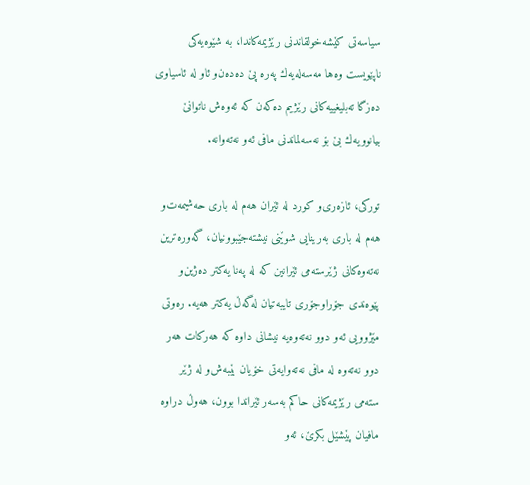سیاسه‌تی‌ كێشه‌خولقاندنی‌ رێژیمه‌كاندا، به‌ شێوه‌یه‌كی‌ ناپێویست وه‌ها مه‌سه‌له‌یه‌ك په‌ره‌ پێ‌ ده‌ده‌ن‌و ئاو له‌ ئاسیاوی‌ ده‌زگا ته‌بلیغییه‌كانی‌ رێژیم ده‌كه‌ن كه‌ ئه‌وه‌ش ناتوانێ‌ بیانوویه‌ك بێ‌ بۆ نه‌سه‌لماندنی‌ مافی‌ ئه‌و نه‌ته‌وانه‌.

توركی‌، ئازه‌ری‌‌و كورد له‌ ئێران هه‌م له‌ باری‌ حه‌شیمه‌ت‌و هه‌م له‌ باری‌ به‌رینایی‌ شوێنی‌ نیشته‌جێبوونیان، گه‌وره‌ترین نه‌ته‌وه‌كانی‌ ژێرسته‌می‌ ئێرانین كه‌ له‌ په‌نا یه‌كتر ده‌ژین‌و پێوه‌ندی‌ جۆراوجۆری‌ تایبه‌تیان له‌گه‌ڵ یه‌كتر هه‌یه‌. ره‌وتی‌ مێژوویی‌ ئه‌و دوو نه‌ته‌وه‌یه‌ نیشانی‌ داوه‌ كه‌ هه‌ركات هه‌ر دوو نه‌ته‌وه‌ له‌ مافی‌ نه‌ته‌وایه‌تی‌ خۆیان بێبه‌ش‌و له‌ ژێر سته‌می‌ رێژیمه‌كانی‌ حاكم به‌سه‌ر ئێراندا بوون، هه‌وڵ دراوه‌ مافیان پێشێل بكرێ‌، ئه‌و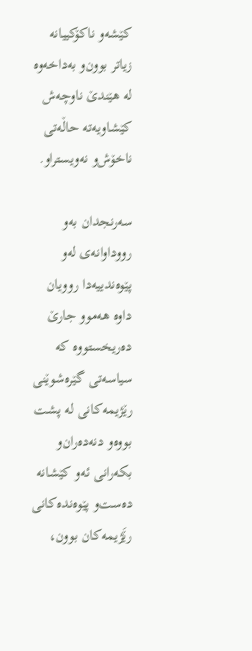كێشه‌‌و ناكۆكییانه‌ زیاتر بوون‌و به‌داخه‌وه‌ له‌ هێندێ‌ ناوچه‌ش كێشاویه‌ته‌ حاڵه‌تی‌ ناخۆش‌و نه‌ویستراو.

سه‌رنجدان به‌و رووداوانه‌ی‌ له‌و پێوه‌ندییه‌دا روویان داوه‌ هه‌موو جارێ‌ ده‌ریخستووه‌ كه‌ سیاسه‌تی‌ گێره‌شوێنی‌ رێژیمه‌كانی‌ له‌ پشت بووه‌‌و دنه‌ده‌ران‌و بكه‌رانی‌ ئه‌و كێشانه‌ ده‌ست‌و پێوه‌نده‌كانی‌ رێَژیمه‌كان بوون،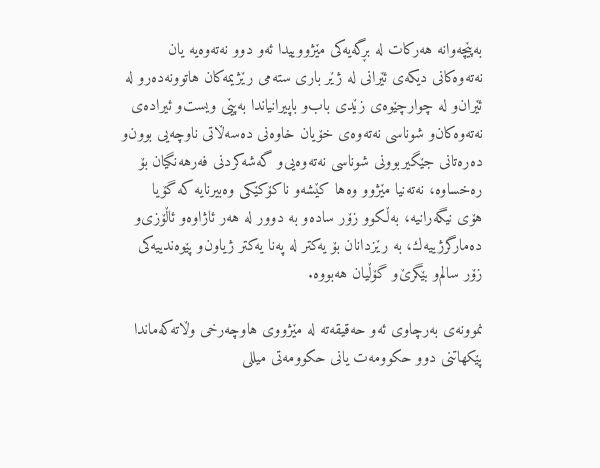به‌پێچه‌وانه‌ هه‌ركات له‌ بڕگه‌یه‌كی‌ مێژووییدا ئه‌و دوو نه‌ته‌وه‌یه‌ یان نه‌ته‌وه‌كانی‌ دیكه‌ی‌ ئێرانی‌ له‌ ژێر باری‌ سته‌می‌ رێژیمه‌كان هاتوونه‌ده‌ر‌و له‌ ئێران‌و له‌ چوارچێوه‌ی‌ زێدی‌ باب‌و باپیرانیاندا به‌پێی‌ ویست‌و ئیراده‌ی‌ نه‌ته‌وه‌كان‌و شوناسی‌ نه‌ته‌وه‌ی‌ خۆیان خاوه‌نی‌ ده‌سه‌ڵاتی‌ ناوچه‌یی‌ بوون‌و ده‌ره‌تانی‌ جێگیربوونی‌ شوناسی‌ نه‌ته‌وه‌یی‌‌و گه‌شه‌كردنی‌ فه‌رهه‌نگیان بۆ ره‌خساوه‌، نه‌ته‌نیا مێژوو وه‌ها كێشه‌‌و ناكۆكێكی‌ وه‌بیرنایه‌ كه‌ گۆیا هۆی‌ نیگه‌رانیه‌، به‌ڵكوو زۆر ساده‌‌و به‌ دوور له‌ هه‌ر ئاژاوه‌‌و ئاڵۆزی‌‌و ده‌مارگرژییه‌ك، به‌ رێزدانان بۆ یه‌كتر له‌ په‌نا یه‌كتر ژیاون‌و پێوه‌ندییه‌كی‌ زۆر سالم‌و بێگرێ‌‌و گۆڵیان هه‌بووه‌.

نموونه‌ی‌ به‌رچاوی‌ ئه‌و حه‌قیقه‌ته‌ له‌ مێژووی‌ هاوچه‌رخی‌ وڵاته‌كه‌ماندا پێكهاتنی‌ دوو حكوومه‌ت یانی‌ حكوومه‌تی‌ میللی‌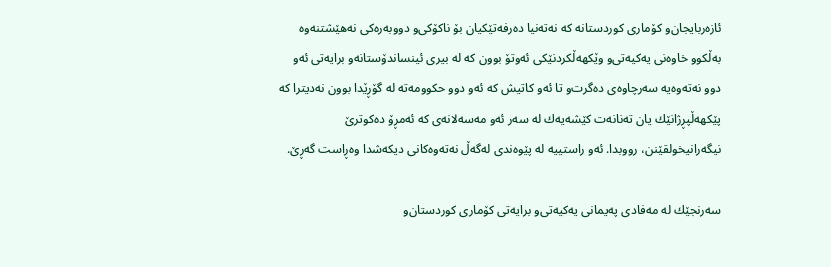ئازه‌ربایجان‌و كۆماری‌ كوردستانه‌ كه‌ نه‌ته‌نیا ده‌رفه‌تێكیان بۆ ناكۆكی‌‌و دووبه‌ره‌كی‌ نه‌هێشتنه‌وه‌ به‌ڵكوو خاوه‌نی‌ یه‌كیه‌تی‌‌و وێكهه‌ڵكردنێكی‌ ئه‌وتۆ بوون كه‌ له‌ بیری‌ ئینساندۆستانه‌‌و برایه‌تی‌ ئه‌و دوو نه‌ته‌وه‌یه‌ سه‌رچاوه‌ی‌ ده‌گرت‌و تا ئه‌و كاتیش كه‌ ئه‌و دوو حكوومه‌ته‌ له‌ گۆڕێدا بوون نه‌دیترا كه‌ پێكهه‌ڵپڕژانێك یان ته‌نانه‌ت كێشه‌یه‌ك له‌ سه‌ر ئه‌و مه‌سه‌لانه‌ی‌ كه‌ ئه‌مڕۆ ده‌كوترێ‌ نیگه‌رانیخولقێنن، رووبدا. ئه‌و راستییه‌ له‌ پێوه‌ندی‌ له‌گه‌ڵ نه‌ته‌وه‌كانی‌ دیكه‌شدا وه‌ڕاست گه‌ڕێ‌.

سه‌رنجێك له‌ مه‌فادی‌ په‌یمانی‌ یه‌كیه‌تی‌‌و برایه‌تی‌ كۆماری‌ كوردستان‌و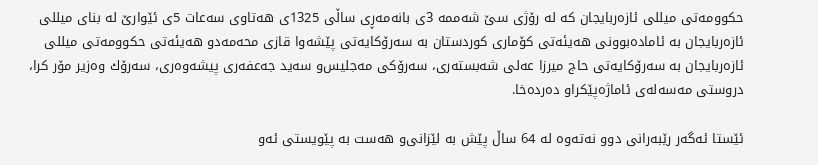حكوومه‌تی‌ میللی‌ ئازه‌ربایجان كه‌ له‌ رۆژی‌ سێ‌ شه‌ممه‌ 3ی‌ بانه‌مه‌ڕی‌ ساڵی‌ 1325ی‌ هه‌تاوی‌ سه‌عات 5ی‌ ئێوارێ‌ له‌ بنای‌ میللی‌ ئازه‌ربایجان به‌ ئاماده‌بوونی‌ هه‌یئه‌تی‌ كۆماری‌ كوردستان به‌ سه‌رۆكایه‌تی‌ پێشه‌وا قازی‌ محه‌مه‌د‌و هه‌یئه‌تی‌ حكوومه‌تی‌ میللی‌ ئازه‌ربایجان به‌ سه‌رۆكایه‌تی‌ حاج میرزا عه‌لی‌ شه‌بسته‌ری‌، سه‌رۆكی‌ مه‌جلیس‌و سه‌ید جه‌عفه‌ری‌ پیشه‌وه‌ری‌، سه‌رۆك وه‌زیر مۆر كرا، دروستی‌ مه‌سه‌له‌ی‌ ئاماژه‌پێكراو ده‌رده‌خا.

ئێستا ئه‌گه‌ر رێبه‌رانی‌ دوو نه‌ته‌وه‌ له‌ 64 ساڵ پێش به‌ لێزانی‌‌و هه‌ست به‌ پێویستی‌ ئه‌و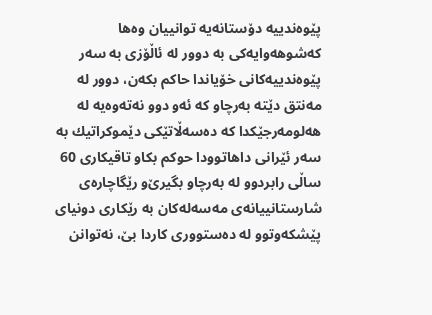پێوه‌ندییه‌ دۆستانه‌یه‌ توانییان وه‌ها كه‌شوهه‌وایه‌كی‌ به‌ دوور له‌ ئاڵۆزی‌ به‌ سه‌ر پێوه‌ندییه‌كانی‌ خۆیاندا حاكم بكه‌ن، دوور له‌ مه‌نتق دێته‌ به‌رچاو كه‌ ئه‌و دوو نه‌ته‌وه‌یه‌ له‌ هه‌لومه‌رجێكدا كه‌ ده‌سه‌ڵاتێكی‌ دێموكراتیك به‌ سه‌ر ئێرانی‌ داهاتوودا حوكم بكا‌و تاقیكاری‌ 60 ساڵی‌ رابردوو له‌ به‌رچاو بگیرێ‌‌و رێگاچاره‌ی‌ شارستانییانه‌ی‌ مه‌سه‌له‌كان به‌ رێكاری‌ دونیای‌ پێشكه‌وتوو له‌ ده‌ستووری‌ كاردا بێ‌، نه‌توانن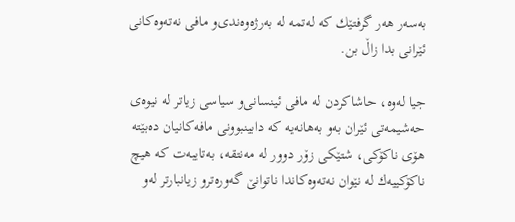به‌سه‌ر هه‌ر گرفتێك كه‌ له‌تمه‌ له‌ به‌رژه‌وه‌ندی‌‌و مافی‌ نه‌ته‌وه‌كانی‌ ئێرانی‌ بدا زاڵ بن.

جیا له‌وه‌، حاشاكردن له‌ مافی‌ ئینسانی‌‌و سیاسی‌ زیاتر له‌ نیوه‌ی‌ حه‌شیمه‌تی‌ ئێران به‌و به‌هانه‌یه‌ كه‌ دابینبوونی‌ مافه‌كانیان ده‌بێته‌ هۆی‌ ناكۆكی‌، شتێكی‌ زۆر دوور له‌ مه‌نتقه‌، به‌تایبه‌ت كه‌ هیچ ناكۆكییه‌ك له‌ نێوان نه‌ته‌وه‌كاندا ناتوانێ‌ گه‌وره‌تر‌و زیانبارتر له‌و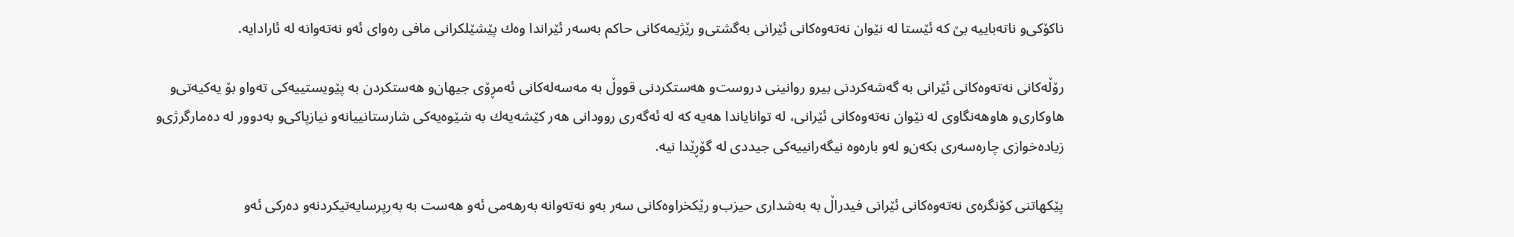ناكۆكی‌‌و ناته‌باییه‌ بێ‌ كه‌ ئێستا له‌ نێوان نه‌ته‌وه‌كانی‌ ئێرانی‌ به‌گشتی‌‌و رێژیمه‌كانی‌ حاكم به‌سه‌ر ئێراندا وه‌ك پێشێلكرانی‌ مافی‌ ره‌وای‌ ئه‌و نه‌ته‌وانه‌ له‌ ئارادایه‌.

رۆڵه‌كانی‌ نه‌ته‌وه‌كانی‌ ئێرانی‌ به‌ گه‌شه‌كردنی‌ بیر‌و روانینی‌ دروست‌و هه‌ستكردنی‌ قووڵ به‌ مه‌سه‌له‌كانی‌ ئه‌مڕۆی‌ جیهان‌و هه‌ستكردن به‌ پێویستییه‌كی‌ ته‌واو بۆ یه‌كیه‌تی‌‌و هاوكاری‌‌و هاوهه‌نگاوی‌ له‌ نێوان نه‌ته‌وه‌كانی‌ ئێرانی‌، له‌ توانایاندا هه‌یه‌ كه‌ له‌ ئه‌گه‌ری‌ روودانی‌ هه‌ر كێشه‌یه‌ك به‌ شێوه‌یه‌كی‌ شارستانییانه‌‌و نیازپاكی‌‌و به‌دوور له‌ ده‌مارگرژی‌‌و زیاده‌خوازی‌ چاره‌سه‌ری‌ بكه‌ن‌و له‌و باره‌وه‌ نیگه‌رانییه‌كی‌ جیددی‌ له‌ گۆڕێدا نیه‌.

پێكهاتنی‌ كۆنگره‌ی‌ نه‌ته‌وه‌كانی‌ ئێرانی‌ فیدراڵ به‌ به‌شداری‌ حیزب‌و رێكخراوه‌كانی‌ سه‌ر به‌و نه‌ته‌وانه‌ به‌رهه‌می‌ ئه‌و هه‌ست به‌ به‌رپرسایه‌تیكردنه‌‌و ده‌ركی‌ ئه‌و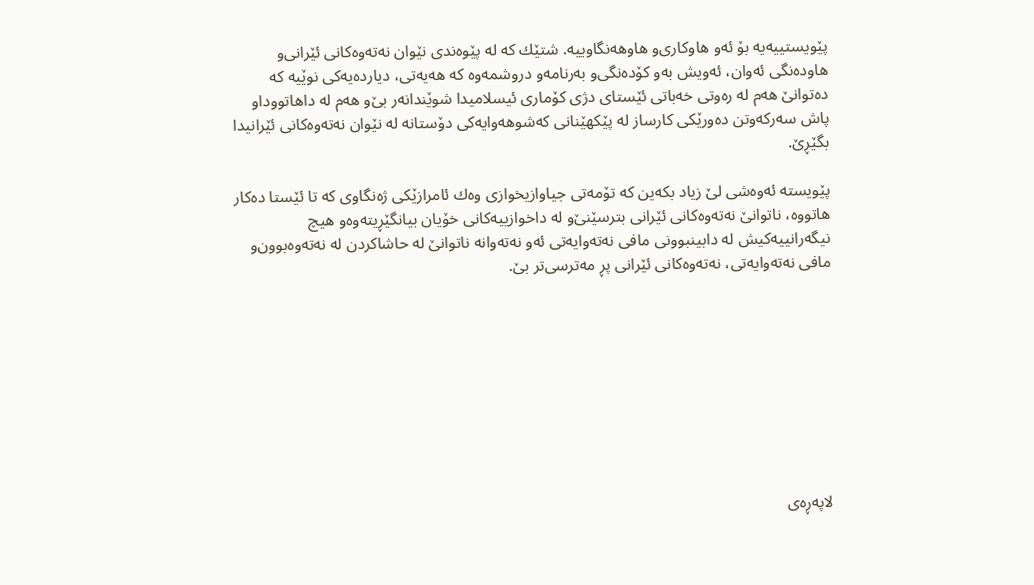پێویستییه‌یه‌ بۆ ئه‌و هاوكاری‌‌و هاوهه‌نگاوییه‌. شتێك كه‌ له‌ پێوه‌ندی‌ نێوان نه‌ته‌وه‌كانی‌ ئێرانی‌‌و هاوده‌نگی‌ ئه‌وان، ئه‌ویش به‌و كۆده‌نگی‌‌و به‌رنامه‌‌و دروشمه‌وه‌ كه‌ هه‌یه‌تی‌، دیارده‌یه‌كی‌ نوێیه‌ كه‌ ده‌توانێ‌ هه‌م له‌ ره‌وتی‌ خه‌باتی‌ ئێستای‌ دژی‌ كۆماری‌ ئیسلامیدا شوێندانه‌ر بێ‌‌و هه‌م له‌ داهاتوودا‌و پاش سه‌ركه‌وتن ده‌ورێكی‌ كارساز له‌ پێكهێنانی‌ كه‌شوهه‌وایه‌كی‌ دۆستانه‌ له‌ نێوان نه‌ته‌وه‌كانی‌ ئێرانیدا بگێڕێ‌.

پێویسته‌ ئه‌وه‌شی‌ لێ زیاد بكه‌ین كه‌ تۆمه‌تی‌ جیاوازیخوازی‌ وه‌ك ئامرازێكی‌ ژه‌نگاوی‌ كه‌ تا ئێستا ده‌كار هاتووه‌، ناتوانێ‌ نه‌ته‌وه‌كانی‌ ئێرانی‌ بترسێنێ‌‌و له‌ داخوازییه‌كانی‌ خۆیان بیانگێڕیته‌وه‌‌و هیچ نیگه‌رانییه‌كیش له‌ دابینبوونی‌ مافی‌ نه‌ته‌وایه‌تی‌ ئه‌و نه‌ته‌وانه‌ ناتوانێ‌ له‌ حاشاكردن له‌ نه‌ته‌وه‌بوون‌و مافی‌ نه‌ته‌وایه‌تی‌، نه‌ته‌وه‌كانی‌ ئێرانی‌ پڕ مه‌ترسی‌‌تر بێ‌.









لاپه‌ڕه‌ی‌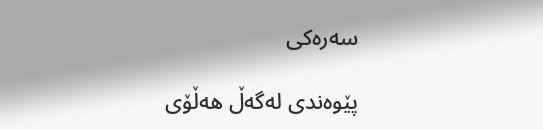سه‌ره‌كی‌

پێوه‌ندی‌ له‌گه‌ڵ‌ هه‌ڵۆی‌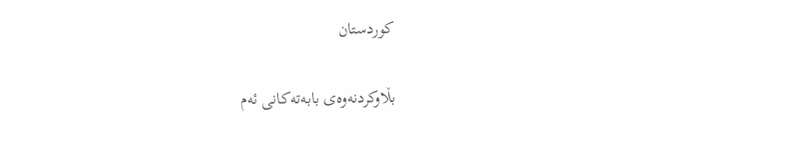كوردستان

بڵاوکردنه‌وه‌ی بابه‌ته‌کانی ئه‌م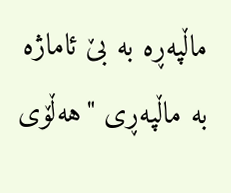ماڵپه‌ڕه به‌ بێ ئاماژه به ماڵپه‌ڕی‌ "هه‌ڵۆی‌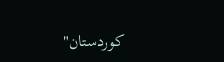كوردستان"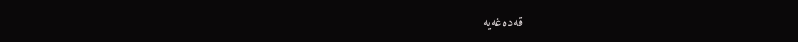قه‌ده‌غه‌یه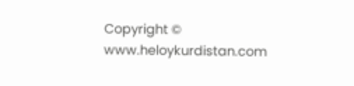Copyright © www.heloykurdistan.com